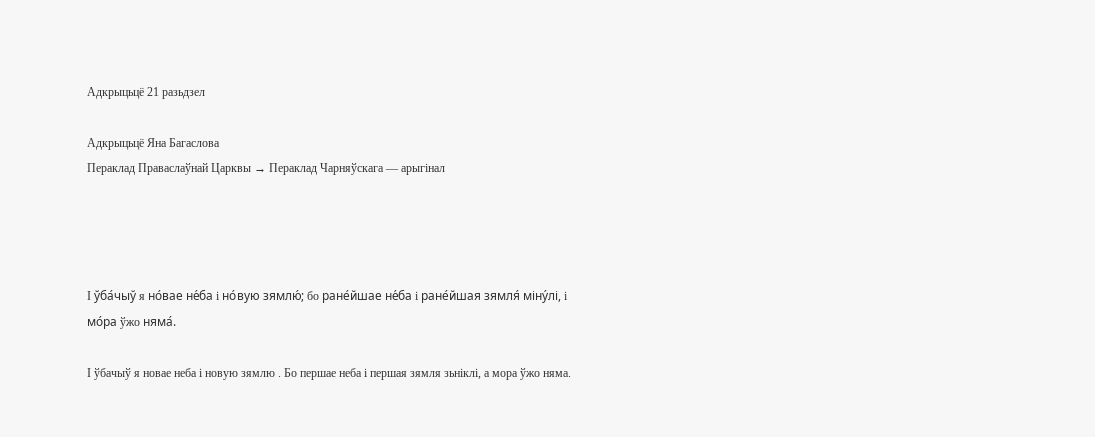Адкрыцьцё 21 разьдзел

Адкрыцьцё Яна Багаслова
Пераклад Праваслаўнай Царквы → Пераклад Чарняўскага — арыгінал




І ўба́чыў я но́вае не́ба і но́вую зямлю́; бо ране́йшае не́ба і ране́йшая зямля́ міну́лі, і мо́ра ўжо няма́.

І ўбачыў я новае неба і новую зямлю . Бо першае неба і першая зямля зьніклі, а мора ўжо няма.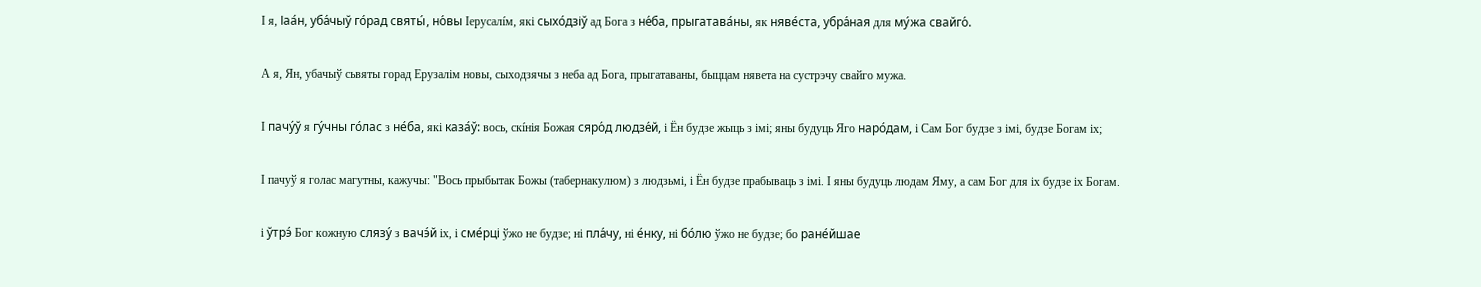І я, Іаа́н, уба́чыў го́рад святы́, но́вы Іерусалíм, які сыхо́дзіў ад Бога з не́ба, прыгатава́ны, як няве́ста, убра́ная для му́жа свайго́.

А я, Ян, убачыў сьвяты горад Ерузалім новы, сыходзячы з неба ад Бога, прыгатаваны, быццам нявета на сустрэчу свайго мужа.

І пачу́ў я гу́чны го́лас з не́ба, які каза́ў: вось, скíнія Божая сяро́д людзе́й, і Ён будзе жыць з імі; яны будуць Яго наро́дам, і Сам Бог будзе з імі, будзе Богам іх;

І пачуў я голас магутны, кажучы: "Вось прыбытак Божы (табернакулюм) з людзьмі, і Ён будзе прабываць з імі. І яны будуць людам Яму, а сам Бог для іх будзе іх Богам.

і ўтрэ́ Бог кожную слязу́ з вачэ́й іх, і сме́рці ўжо не будзе; ні пла́чу, ні е́нку, ні бо́лю ўжо не будзе; бо ране́йшае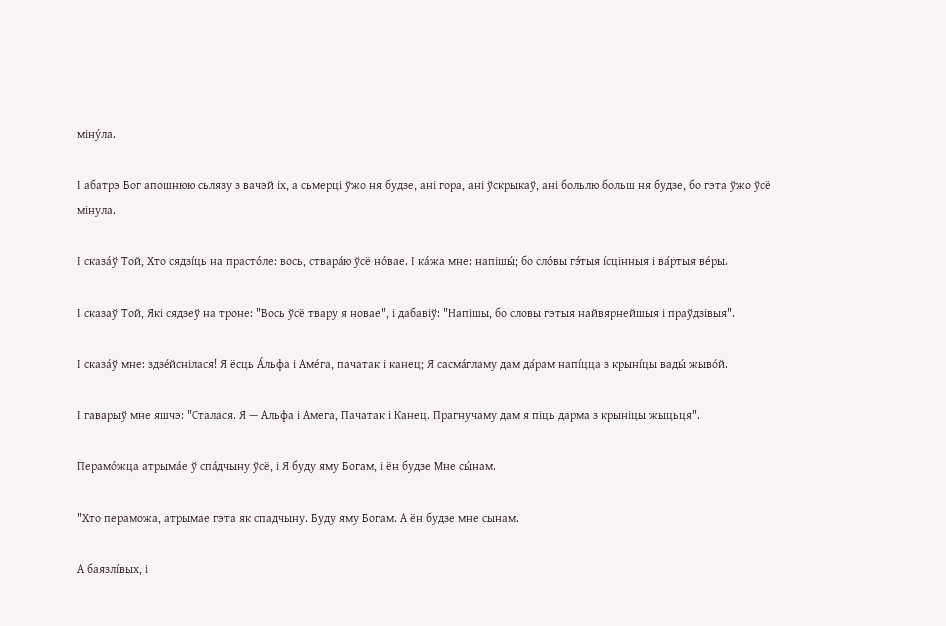міну́ла.

І абатрэ Бог апошнюю сьлязу з вачэй іх, а сьмерці ўжо ня будзе, ані гора, ані ўскрыкаў, ані больлю больш ня будзе, бо гэта ўжо ўсё мінула.

І сказа́ў Той, Хто сядзíць на прасто́ле: вось, ствара́ю ўсё но́вае. І ка́жа мне: напішы́; бо сло́вы гэ́тыя íсцінныя і ва́ртыя ве́ры.

І сказаў Той, Які сядзеў на троне: "Вось ўсё твару я новае", і дабавіў: "Напішы, бо словы гэтыя найвярнейшыя і праўдзівыя".

І сказа́ў мне: здзе́йснілася! Я ёсць А́льфа і Аме́га, пачатак і канец; Я сасма́гламу дам да́рам напíцца з крынíцы вады́ жыво́й.

І гаварыў мне яшчэ: "Сталася. Я — Альфа і Амега, Пачатак і Канец. Прагнучаму дам я піць дарма з крыніцы жыцьця".

Перамо́жца атрыма́е ў спа́дчыну ўсё, і Я буду яму Богам, і ён будзе Мне сы́нам.

"Хто пераможа, атрымае гэта як спадчыну. Буду яму Богам. А ён будзе мне сынам.

А баязлíвых, і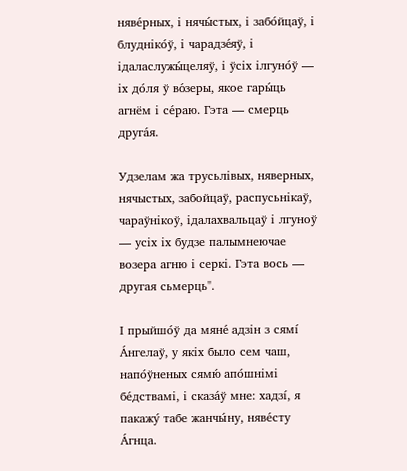няве́рных, і нячы́стых, і забо́йцаў, і блудніко́ў, і чарадзе́яў, і ідаласлужы́целяў, і ўсіх ілгуно́ў — іх до́ля ў во́зеры, якое гары́ць агнём і се́раю. Гэта — смерць друга́я.

Удзелам жа трусьлівых, няверных, нячыстых, забойцаў, распусьнікаў, чараўнікоў, ідалахвальцаў і лгуноў — усіх іх будзе палымнеючае возера агню і серкі. Гэта вось — другая сьмерць".

І прыйшо́ў да мяне́ адзін з сямí А́нгелаў, у якіх было сем чаш, напо́ўненых сямю́ апо́шнімі бе́дствамі, і сказа́ў мне: хадзí, я пакажу́ табе жанчы́ну, няве́сту А́гнца.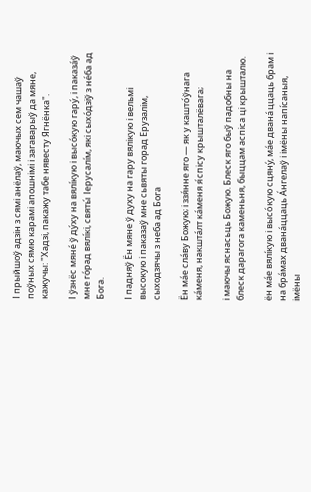І прыйшоў адзін з сямі анёлаў, маючых сем чашаў поўных сямю карамі апошнімі і загаварыў да мяне, кажучы: "Хадзі, пакажу табе нявесту Ягнёнка".

І ўзнёс мяне́ ў ду́ху на вялíкую і высо́кую гару́, і паказа́ў мне го́рад вялíкі, святы́ Іерусалíм, які сыхо́дзіў з не́ба ад Бога.

І падняў Ён мяне ў духу на гару вялікую і вельмі высокую і паказаў мне сьвяты горад Ерузалім, сыходзячы з неба ад Бога

Ён ма́е сла́ву Божую; і ззя́нне яго — як у кашто́ўнага ка́меня, накшта́лт ка́меня я́спісу крышталёвага;

і маючы яснасьць Божую. Блеск яго быў падобны на блеск дарагога каменьня, быццам аспіса ці крышталю.

ён ма́е вялíкую і высо́кую сцяну́, ма́е двана́ццаць брам і на бра́мах двана́ццаць А́нгелаў і імёны напíсаныя, імёны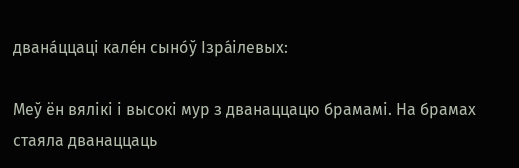двана́ццаці кале́н сыно́ў Ізра́ілевых:

Меў ён вялікі і высокі мур з дванаццацю брамамі. На брамах стаяла дванаццаць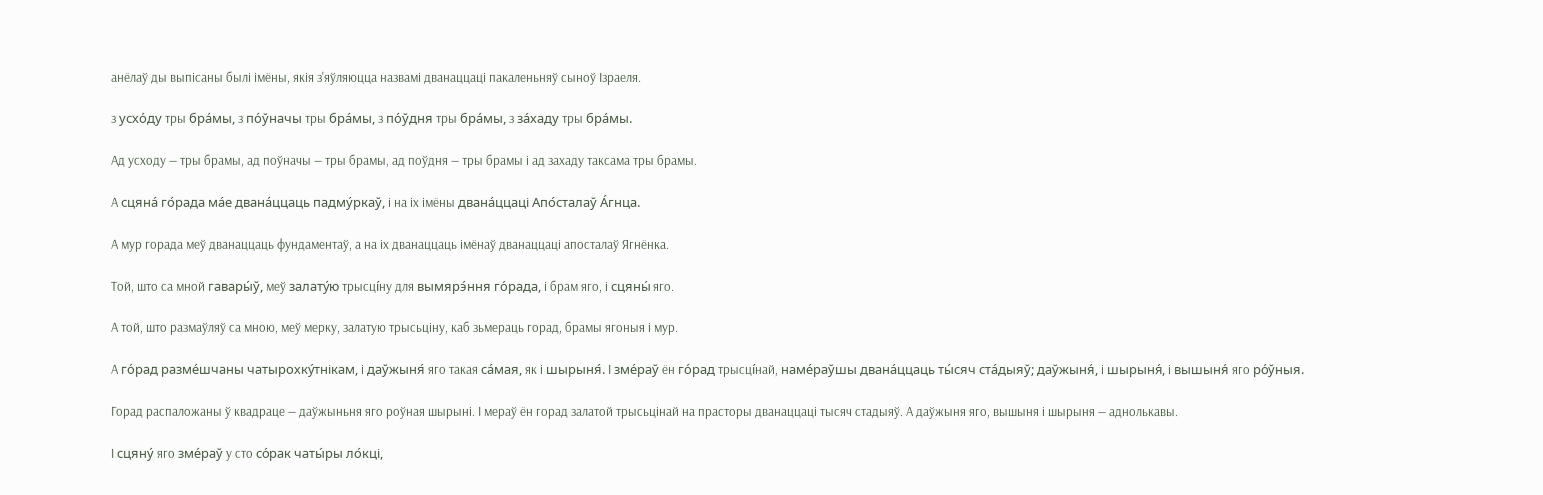анёлаў ды выпісаны былі імёны, якія з'яўляюцца назвамі дванаццаці пакаленьняў сыноў Ізраеля.

з усхо́ду тры бра́мы, з по́ўначы тры бра́мы, з по́ўдня тры бра́мы, з за́хаду тры бра́мы.

Ад усходу — тры брамы, ад поўначы — тры брамы, ад поўдня — тры брамы і ад захаду таксама тры брамы.

А сцяна́ го́рада ма́е двана́ццаць падму́ркаў, і на іх імёны двана́ццаці Апо́сталаў А́гнца.

А мур горада меў дванаццаць фундаментаў, а на іх дванаццаць імёнаў дванаццаці апосталаў Ягнёнка.

Той, што са мной гавары́ў, меў залату́ю трысцíну для вымярэ́ння го́рада, і брам яго, і сцяны́ яго.

А той, што размаўляў са мною, меў мерку, залатую трысьціну, каб зьмераць горад, брамы ягоныя і мур.

А го́рад разме́шчаны чатырохку́тнікам, і даўжыня́ яго такая са́мая, як і шырыня́. І зме́раў ён го́рад трысцíнай, наме́раўшы двана́ццаць ты́сяч ста́дыяў; даўжыня́, і шырыня́, і вышыня́ яго ро́ўныя.

Горад распаложаны ў квадраце — даўжыньня яго роўная шырыні. І мераў ён горад залатой трысьцінай на прасторы дванаццаці тысяч стадыяў. А даўжыня яго, вышыня і шырыня — аднолькавы.

І сцяну́ яго зме́раў у сто со́рак чаты́ры ло́кці,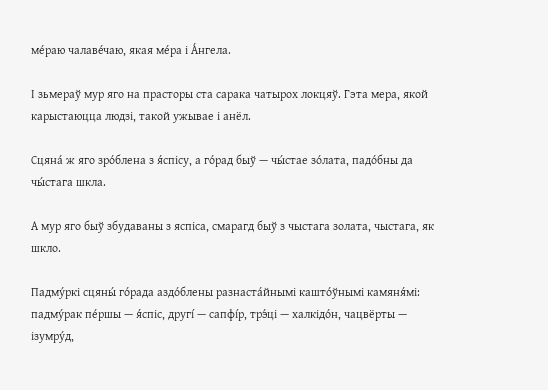ме́раю чалаве́чаю, якая ме́ра і А́нгела.

І зьмераў мур яго на прасторы ста сарака чатырох локцяў. Гэта мера, якой карыстаюцца людзі, такой ужывае і анёл.

Сцяна́ ж яго зро́блена з я́спісу, а го́рад быў — чы́стае зо́лата, падо́бны да чы́стага шкла.

А мур яго быў збудаваны з яспіса, смарагд быў з чыстага золата, чыстага, як шкло.

Падму́ркі сцяны́ го́рада аздо́блены разнаста́йнымі кашто́ўнымі камяня́мі: падму́рак пе́ршы — я́спіс, другí — сапфíр, трэ́ці — халкідо́н, чацвёрты — ізумру́д,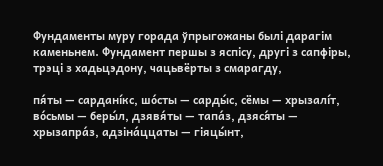Фундаменты муру горада ўпрыгожаны былі дарагім каменьнем. Фундамент першы з яспісу, другі з сапфіры, трэці з хадьцэдону, чацьвёрты з смарагду,

пя́ты — сарданíкс, шо́сты — сарды́с, сёмы — хрызалíт, во́сьмы — беры́л, дзявя́ты — тапа́з, дзяся́ты — хрызапра́з, адзіна́ццаты — гіяцы́нт,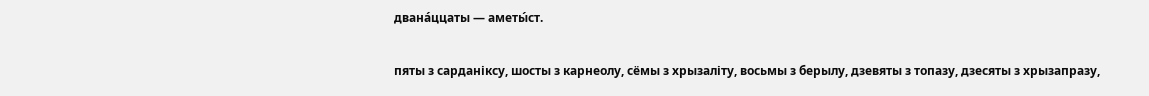двана́ццаты — аметы́ст.

пяты з сарданіксу, шосты з карнеолу, сёмы з хрызаліту, восьмы з берылу, дзевяты з топазу, дзесяты з хрызапразу,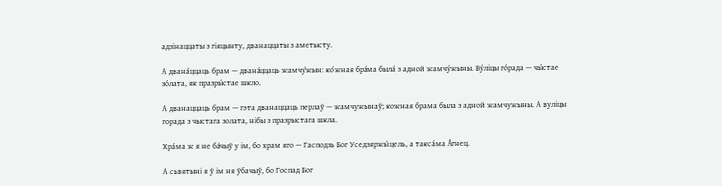адзінаццаты з гіяцынту, дванаццаты з аметысту.

А двана́ццаць брам — двана́ццаць жамчу́жын: ко́жная бра́ма была́ з адной жамчу́жыны. Ву́ліцы го́рада — чы́стае зо́лата, як празры́стае шкло.

А дванаццаць брам — гэта дванаццаць перлаў — жамчужынаў; кожная брама была з адной жамчужыны. А вуліцы горада з чыстага золата, нібы з празрыстага шкла.

Хра́ма ж я не ба́чыў у ім, бо храм яго — Гасподзь Бог Уседзяржы́цель, а такса́ма А́гнец.

А сьвятыні я ў ім ня ўбачыў, бо Госпад Бог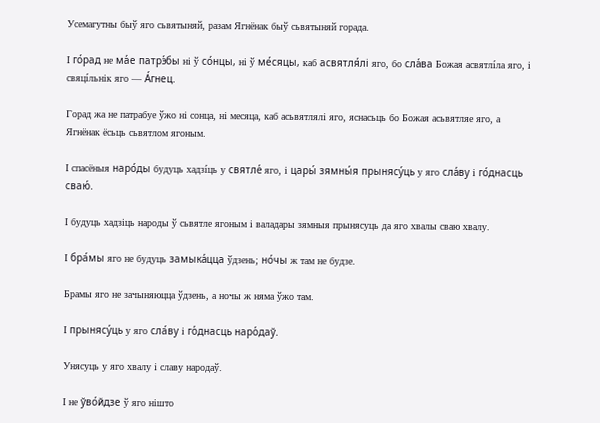Усемагутны быў яго сьвятыняй, разам Ягнёнак быў сьвятыняй горада.

І го́рад не ма́е патрэ́бы ні ў со́нцы, ні ў ме́сяцы, каб асвятля́лі яго, бо сла́ва Божая асвятлíла яго, і свяцíльнік яго — А́гнец.

Горад жа не патрабуе ўжо ні сонца, ні месяца, каб асьвятлялі яго, яснасьць бо Божая асьвятляе яго, а Ягнёнак ёсьць сьвятлом ягоным.

І спасёныя наро́ды будуць хадзíць у святле́ яго, і цары́ зямны́я прынясу́ць у яго сла́ву і го́днасць сваю́.

І будуць хадзіць народы ў сьвятле ягоным і валадары зямныя прынясуць да яго хвалы сваю хвалу.

І бра́мы яго не будуць замыка́цца ўдзень; но́чы ж там не будзе.

Брамы яго не зачыняюцца ўдзень, а ночы ж няма ўжо там.

І прынясу́ць у яго сла́ву і го́днасць наро́даў.

Унясуць у яго хвалу і славу народаў.

І не ўво́йдзе ў яго нішто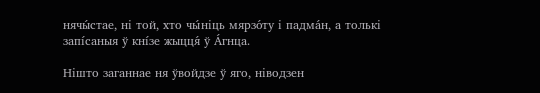нячы́стае, ні той, хто чы́ніць мярзо́ту і падма́н, а толькі запíсаныя ў кнíзе жыцця́ ў А́гнца.

Нішто заганнае ня ўвойдзе ў яго, ніводзен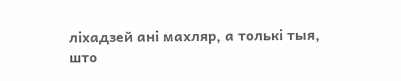ліхадзей ані махляр, а толькі тыя, што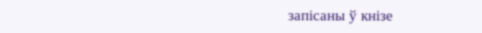запісаны ў кнізе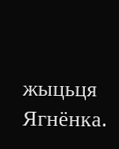жыцьця Ягнёнка.